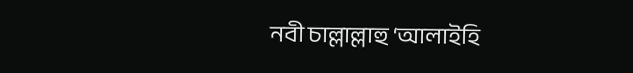নবী চাল্লাল্লাহু ‘আলাইহি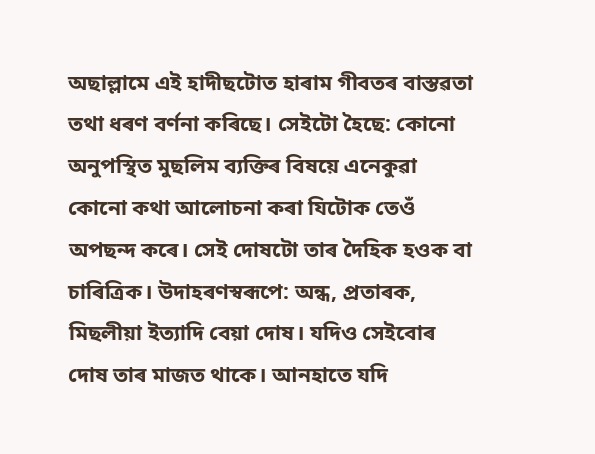অছাল্লামে এই হাদীছটোত হাৰাম গীবতৰ বাস্তৱতা তথা ধৰণ বৰ্ণনা কৰিছে। সেইটো হৈছে: কোনো অনুপস্থিত মুছলিম ব্যক্তিৰ বিষয়ে এনেকুৱা কোনো কথা আলোচনা কৰা যিটোক তেওঁ অপছন্দ কৰে। সেই দোষটো তাৰ দৈহিক হওক বা চাৰিত্রিক। উদাহৰণস্বৰূপে: অন্ধ, প্রতাৰক, মিছলীয়া ইত্যাদি বেয়া দোষ। যদিও সেইবোৰ দোষ তাৰ মাজত থাকে। আনহাতে যদি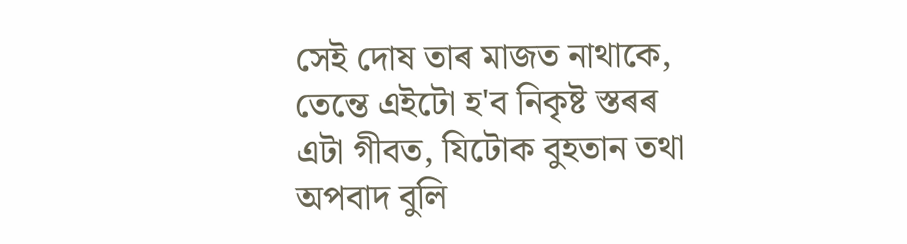সেই দোষ তাৰ মাজত নাথাকে, তেন্তে এইটো হ'ব নিকৃষ্ট স্তৰৰ এটা গীবত, যিটোক বুহতান তথা অপবাদ বুলি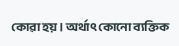কোৱা হয়। অৰ্থাৎ কোনো ব্যক্তিক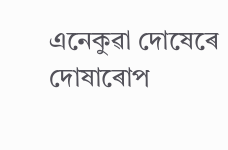এনেকুৱা দোষেৰে দোষাৰোপ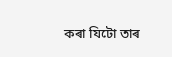কৰা যিটো তাৰ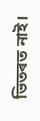ভিতৰত নাই।